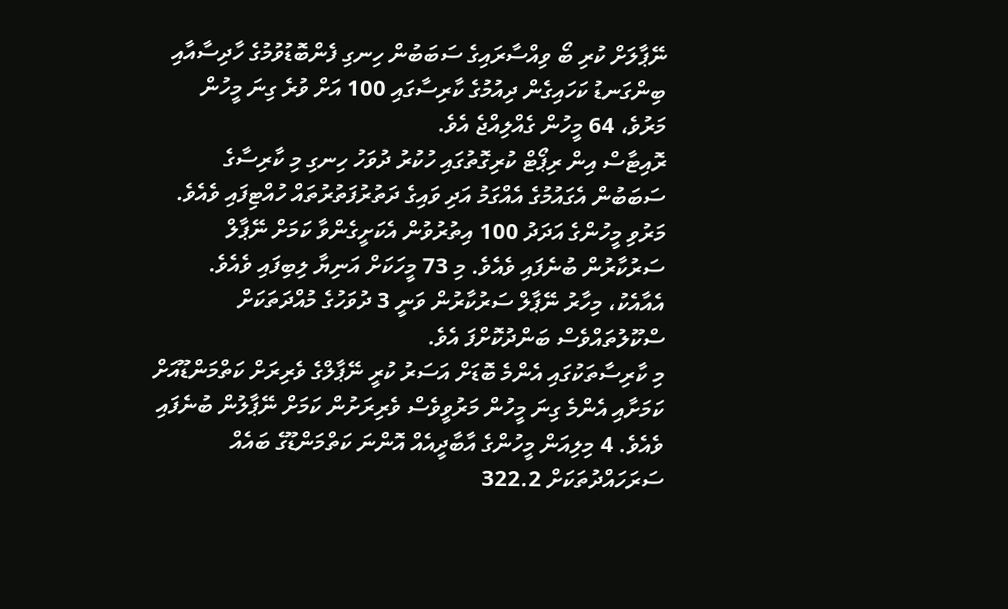ނޭޕާލަށް ކުރި ބޯ ވިއްސާރައިގެ ސަބަބުން ހިނގި ފެންބޮޑުވުމުގެ ހާދިސާއާއި ބިންގަނޑު ކަހައިގެން ދިއުމުގެ ކާރިސާގައި 100 އަށް ވުރެ ގިނަ މީހުން މަރުވެ، 64 މީހުން ގެއްލިއްޖެ އެވެ.
ރޮއިޓާސް އިން ރިޕޯޓް ކުރިގޮތުގައި ހުކުރު ދުވަހު ހިނގި މި ކާރިސާގެ ސަބަބުން އެގައުމުގެ އެއްގަމު އަދި ވައިގެ ދަތުރުފަތުރުތައް ހުއްޓިފައި ވެއެވެ.
މަރުވި މީހުންގެ އަދަދު 100 އިތުރުވުން އެކަށީގެންވާ ކަމަށް ނޭޕާލް ސަރުކާރުން ބުނެފައި ވެއެވެ. މި 73 މީހަކަށް އަނިޔާ ލިބިފައި ވެއެވެ. އެއާއެކު، މިހާރު ނޭޕާލް ސަރުކާރުން ވަނީ 3 ދުވަހުގެ މުއްދަތަކަށް ސްކޫލުތައްވެސް ބަންދުކޮށްފަ އެވެ.
މި ކާރިސާތަކުގައި އެންމެ ބޮޑަށް އަސަރު ކުރީ ނޭޕާލްގެ ވެރިރަށް ކަތްމަންޑޫއަށް ކަމަށާއި އެންމެ ގިނަ މީހުން މަރުވީވެސް ވެރިރަށުން ކަމަށް ނޭޕާލުން ބުނެފައި ވެއެވެ. 4 މިލިއަން މީހުންގެ އާބާދީއެއް އޮންނަ ކަތްމަންޑޫގެ ބައެއް ސަރަހައްދުތަކަށް 322.2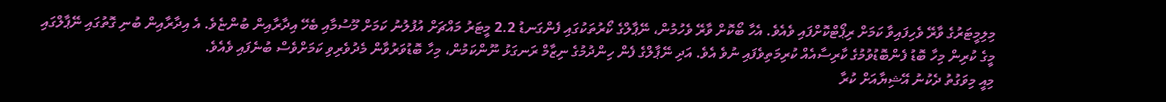މިލިމީޓަރުގެ ވާރޭ ވެހިފައިވާ ކަމަށް ރިޕޯޓްކޮށްފައި ވެއެވެ. އެހާ ބޯކޮށް ވާރޭ ވެހުމުން، ނޭޕާލްގެ ކޯރުތަކުގައި ފެންގަނޑު 2.2 މީޓަރު މައްޗަށް އުފުލުނު ކަމަށް މޫސުމާއި ބެހޭ އިދާރާއިން ބުންޏެވެ. އެ އިދާރާއިން ބުނި ގޮތުގައި ނޭޕާލްގައި މީގެ ކުރިން މިހާ ބޮޑު ފެންބޮޑުވުމުގެ ކާރިސާއެއް ކުރިމަތިވެފައި ނުވެ އެވެ. އަދި ނޭޕާލްގެ ފެން ހިންދުމުގެ ނިޒާމް ރަނގަޅު ނޫންކަމުން، މިހާ ބޮޑުވަރުވާން މެދުވެރިވި ކަމަށްވެސް ބުނެފައި ވެއެވެ.
މިއީ މިވަގުތު ދެކުނު އޭޝިޔާއަށް ކުރާ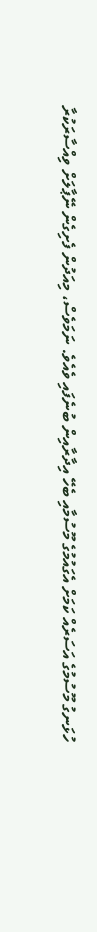ހުޅަނގު މޫސުމުގެ އަސަރެއް ކަމަށް އެގައުމުގެ މޫސުމާއި ބެހޭ އިދާރާއިން ބުނެފައި ވެއެވެ. ނަމަވެސް، މިއަދުން ފެށިގެން ނޭޕާލަށް ވިއްސާރަކުރާ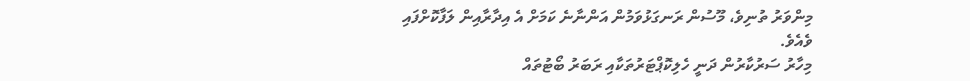މިންވަރު ތުނިވެ، މޫސުން ރަނގަޅުވަމުން އަންނާނެ ކަމަށް އެ އިދާރާއިން ލަފާކޮށްފައި ވެއެވެ.
މިހާރު ސަރުކާރުން ދަނީ ހެލިކޮޕްޓަރުތަކާއި ރަބަރު ބޯޓުތައް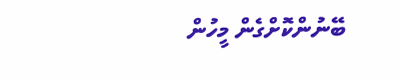ބޭނުންކޮށްގެން މީހުން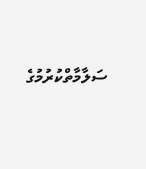ސަލާމާތްކުރުމުގެ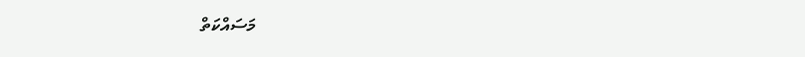މަސައްކަތް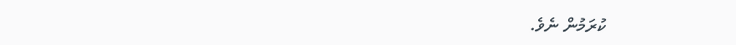ކުރަމުން ނެވެ.